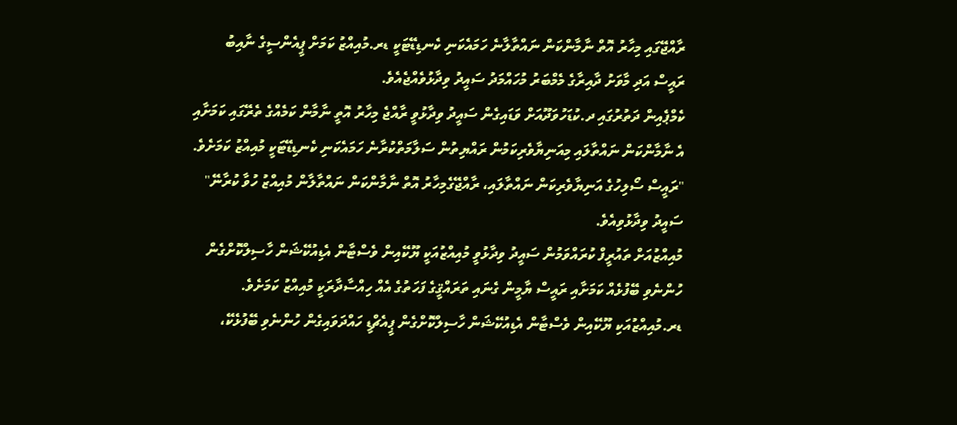ރާއްޖޭގައި މިހާރު އޮތް ނާމާންކަން ނައްތާލާނެ ހަމައެކަނި ކެނޑިޑޭޓަކީ ޑރ.މުއިއްޒު ކަމަށް ޕީއެންސީގެ ނާއިބު ރައީސް އަދި މާވަށު ދާއިރާގެ މެމްބަރު މުހައްމަދު ސައީދު ވިދާޅުވެއްޖެއެވެ.
ކެމްޕެއިން ދަތުރުގައި ދ.ކުޑަހުވަދޫއަށް ވަޑައިގެން ސައީދު ވިދާޅުވީ ރާއްޖެ މިހާރު އޮތީ ނާމާން ކަމެއްގެ ތެރޭގައި ކަމަށާއި އެ ނާމާންކަން ނައްތާލައި މިއަނިޔާވެރިކަމުން ރައްޔިތުން ސަލާމަތްކުރާނެ ހަމައެކަނި ކެނޑިޑޭޓަކީ މުއިއްޒު ކަމަށެވެ.
"ރައީސް ސޯލިހުގެ އަނިޔާވެރިކަން ނައްތާލައި، ރާއްޖޭގެމިހާރު އޮތް ނާމާންކަން ނައްތާލާން މުއިއްޒު ހުވާ ކުރާނޭ" ސައީދު ވިދާޅުވިއެވެ.
މުއިއްޒުއަށް ތައުރީފް ކުރައްވަމުން ސައީދު ވިދާޅުވީ މުއިއްޒުއަކީ ޔޫކޭއިން ވެސްޓާން އެޑިއުކޭޝަން ހާސިލްކޮށްގެން ހުންނެވި ބޭފުޅެއް ކަމަށާއި ރައީސް ޔާމީން ގެނައި ތަރައްޤީގެ ފަހަތުގެ އެއް ހިއްސާދާރަކީ މުއިއްޒު ކަމަށެވެ.
ޑރ.މުއިއްޒުއަކި ޔޫކޭއިން ވެސްޓާން އެޑިއުކޭޝަން ހާސިލްކޮށްގެން ޕީއެޗްޑީ ހައްދަވައިގެން ހުންނެވި ބޭފުޅެކޭ،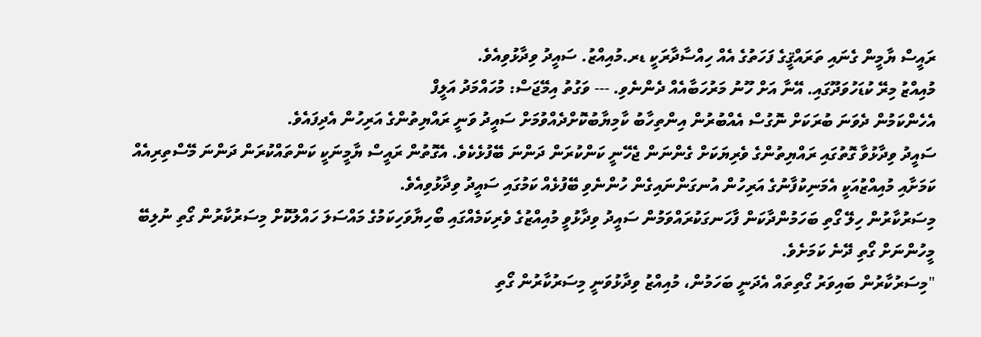ރައީސް ޔާމީން ގެނައި ތަރައްޤީގެ ފަހަތުގެ އެއް ހިއްސާދާރަކީ ޑރ.މުއިއްޒު. ސައީދު ވިދާޅުވިއެވެ.
މުއިއްޒު މިރޭ ކުޑަހުވަދޫގައި. އޭނާ އަށް ހޫނު މަރުހަބާއެއް ދެންނެވި. --- ވަގުތު އިމޭޖަސް: މުހައްމަދު އަލީފް
އެހެންކަމުން ދެވަނަ ބުރަކަށް ނޮގުސް އެއްބުރުން އިންތިހާބު ކާމިޔާބުކޮށްދެއްވުމަށް ސައީދު ވަނީ ރައްޔިތުންގެ އަރިހުން އެދިފައެވެ.
ސައީދު ވިދާޅުވާ ގޮތުގައި ރައްޔިތުންގެ ވެރިޔަކަށް ގެންނަން ޖެހޭނީ ކަންކުރަން ދަންނަ ބޭފުޅެކެވެ. އެގޮތުން ރައީސް ޔާމީނަކީ ކަންތައްކުރަން ދަންނަ މޭސްތިރިއެއް ކަމަށާއި މުއިއްޒުއަކީ އެމަނިކުފާނުގެ އަރިހުން އުނގަންނައިގެން ހުންނެވި ބޭފުޅެއް ކަމުގައި ސައީދު ވިދާޅުވިއެވެ.
މިސަރުކާރުން ހިލޭ ގޯތި ބަހަމުންދާކަން ފާހަނގަކުރައްވަމުން ސައީދު ވިދާޅުވީ މުއިއްޒުގެ ވެރިކަމެއްގައި ބޯހިޔާވަހިކަމުގެ މައްސަލަ ހައްލުކޮށް މިސަރުކާރުން ގޯތި ނުލިބޭ މީހުންނަށް ގޯތި ދޭނެ ކަމަށެވެ.
"މިސަރުކާރުން ބައިވަރު ގޯތިތައް އެދަނީ ބަހަމުން، މުއިއްޒު ވިދާޅުވަނީ މިސަރުކާރުން ގޯތި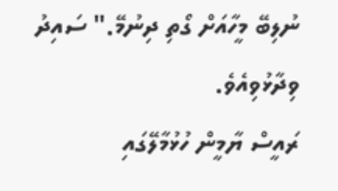ނުލިބޭ މީހާއަށް ގޯތި ދިނުމޭ." ސައިދު ވިދާޅުވިއެވެ.
ރައީސް ޔާމީން ހުޅުމާލޭގައި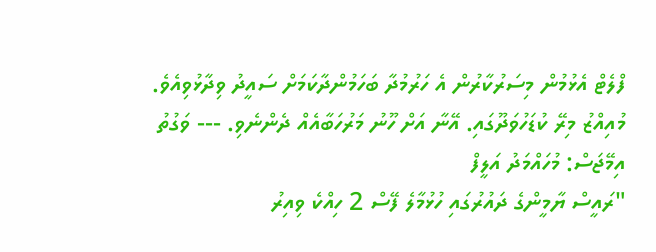ފްލެޓް އެޅުމުން މިސަރުކާރުން އެ ހަރުމުދާ ބަހަމުންދާކަމަށް ސައީދު ވިދާޅުވިއެވެ.
މުއިއްޒު މިރޭ ކުޑަހުވަދޫގައި. އޭނާ އަށް ހޫނު މަރުހަބާއެއް ދެންނެވި. --- ވަގުތު އިމޭޖަސް: މުހައްމަދު އަލީފް
"ރައީސް ޔާމީންގެ ދައުރުގައި ހުޅުމާލެ ފޭސް 2 ހިއްކެ ވިއިރު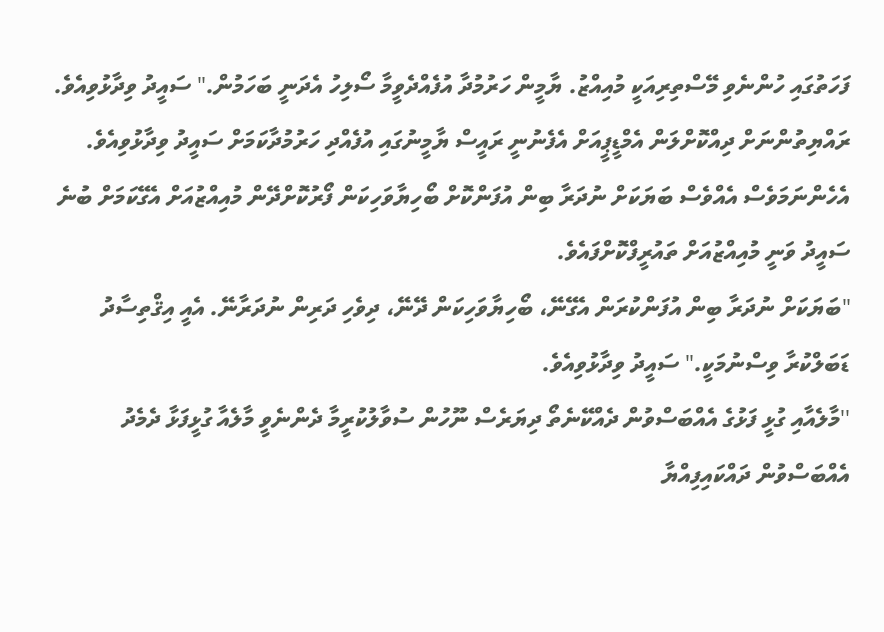ފަހަތުގައި ހުންނެވި މޭސްތިރިއަކީ މުއިއްޒު. ޔާމީން ހަރުމުދާ އުފެއްދެވީމާ ސޯލިހު އެދަނީ ބަހަމުން." ސައީދު ވިދާޅުވިއެވެ.
ރައްޔިތުންނަށް ދިއްކޮށްލަން އެމްޑީޕީއަށް އެފެނުނީ ރައީސް ޔާމީނުގައި އުފެއްދި ހަރުމުދާކަމަށް ސައީދު ވިދާޅުވިއެވެ. އެހެންނަމަވެސް އެއްވެސް ބަޔަކަށް ނުދަރާ ބިން އުފަންކޮށް ބޯހިޔާވަހިކަން ފޯރުކޮށްދޭން މުއިއްޒުއަށް އެގޭކަމަށް ބުނެ ސައީދު ވަނީ މުއިއްޒުއަށް ތައުރީފްކޮށްފައެވެ.
"ބަޔަކަށް ނުދަރާ ބިން އުފަންކުރަން އެގޭނޭ، ބޯހިޔާވަހިކަން ދޭނޭ، ދިވެހި ދަރިން ނުދަރާނޭ. އެއީ އިޤްތިސާދު ޑަބަލްކުރާ ވިސްނުމަކީ." ސައީދު ވިދާޅުވިއެވެ.
''މާލެއާއި ގުޅީ ފަޅުގެ އެއްބަސްވުން ދެއްކޭނެތޯ ދިޔަރެސް ނޫހުން ސުވާލުކުރީމާ ދެންނެވީ މާލެއާ ގުޅީފަޅާ ދެމެދު އެއްބަސްވުން ދައްކައިފިއްޔާ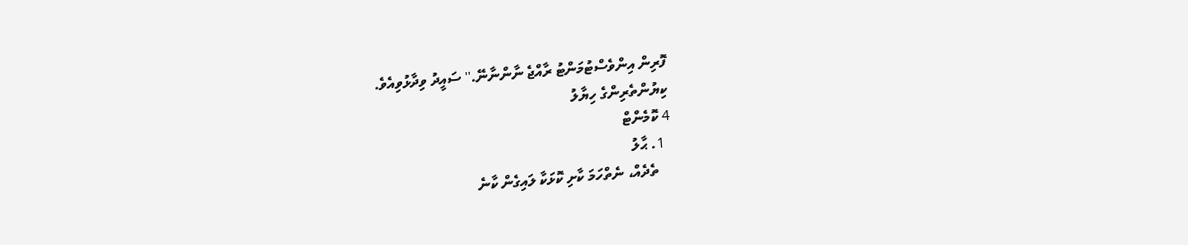ފޮރިން އިންވެސްޓުމަންޓު ރާއްޖެ ނާންނާނޭ.'' ސައީދު ވިދާޅުވިއެވެ.
ކިޔުންތެރިންގެ ހިޔާލު
4 ކޮމެންޓް
  1. ޙާލު
    ތެދެއް، ނެތްހަމަ ކާށި ކޮޅަކާ ލައިގެން ކާނެ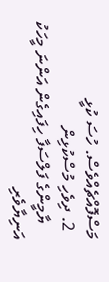މަސްފޮއްޗެއްވެސް. ހުސަ ކުޅީ
  2. ދިވެހި މުސްކުޅިން
    ޔާމީންގެ ފަލްސަފާ ހިފައިގެން އަންނަ މީހަކު އަނިޔާވެރި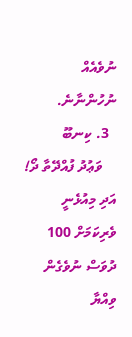ނުވެއެއް ނުހުންނާނެ.
  3. ކިނބޫ
    ވަޢުދު ފުއްދޭތާ ދޯ! އަދި މިއުޅެނީ ވެރިކަމަށް 100 ދުވަސް ނުވެގެން ވިއްޔާ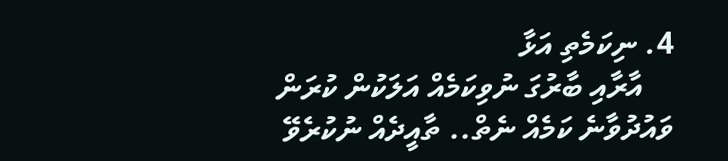4. ނިކަމެތި އަޅާ
    އާރާއި ބާރުގަ ނުވިކަމެއް އަލަކުން ކުރަން ވައުދުވާނެ ކަމެއް ނެތް.. ތާއީދެއް ނުކުރެވޭ